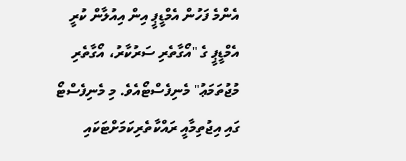އެންމެ ފަހުން އެމްޑީޕީ އިން އިއުލާން ކުރީ އެމްޑީޕީ ގެ "އޯގާތެރި ސަރުކާރު، އޯގާތެރި މުޖުތަމަޢު" މެނިފެސްޓޯއެވެ. މި މެނިފެސްޓޯ ގައި އިޖުތިމާއީ ރައްކާތެރިކަމަށްޓަކައި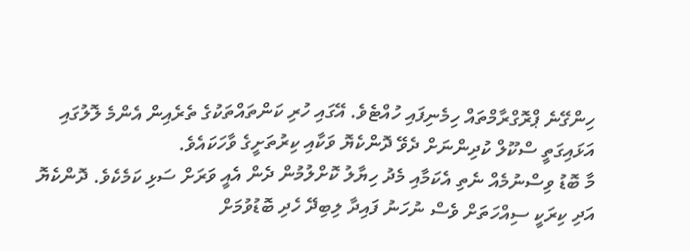ހިންގޭނެ ޕްރޮގްރާމްތައް ހިމެނިފައި ހުއްޓެވެ. އޭގައި ހުރި ކަންތައްތަކުގެ ތެރެއިން އެންމެ ލޮލުގައި އަޅައިގަތީ ސްކޫލް ކުދިންނަށް ދެވޭ ދޮންކެޔޮ ވަކާއި ކިރުތަށީގެ ވާހަކައެވެ.
މާ ބޮޑު ވިސްނުމެއް ނެތި އެކަމާއި މެދު ހިޔާލު ކޮށްލުމުން ދެން އެއީ ވަރަށް ސަޅި ކަމެކެވެ. ދޮންކެޔޮ އަދި ކިރަކީ ސިއްހަތަށް ވެސް ނުހަނު ފައިދާ ލިބިދޭ ހެދި ބޮޑުވުމަށް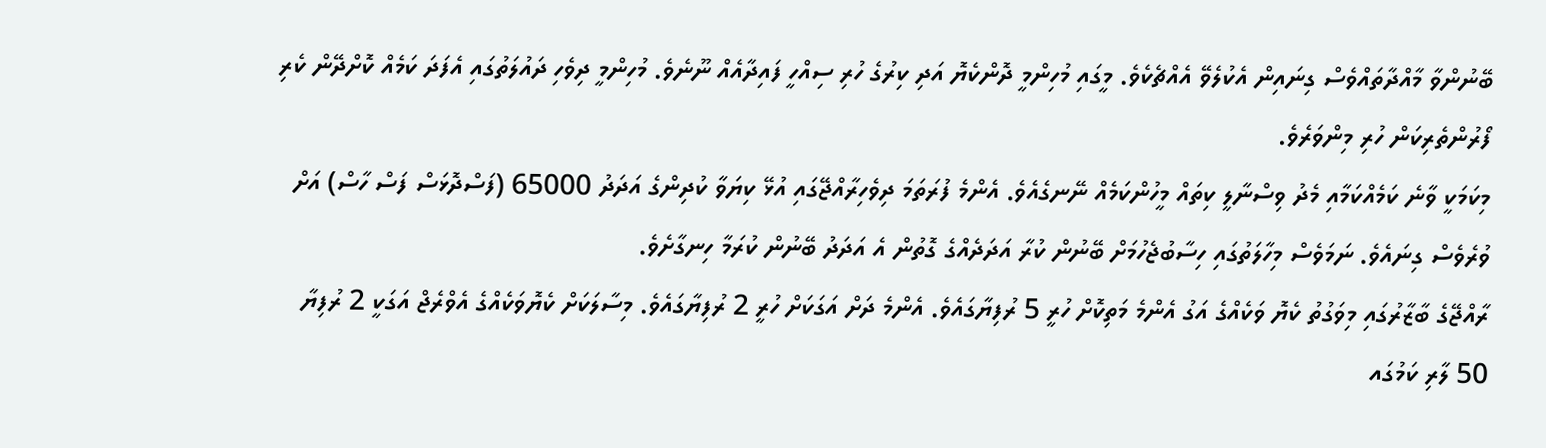ބޭނުންވާ މާއްދާތައްވެސް ގިނައިން އެކުލެވޭ އެއްޗެކެވެ. މީގައި މުހިންމީ ދޮންކެޔޮ އަދި ކިރުގެ ހުރި ސިއްހީ ފައިދާއެއް ނޫނެވެ. މުހިންމީ ދިވެހި ދައުލަތުގައި އެފަދަ ކަމެއް ކޮށްދޭން ކެރި ފޯރުންތެރިކަން ހުރި މިންވަރެވެ.
މިކަމަކީ ވާނެ ކަމެއްކަމާއި މެދު ވިސްނާލީ ކިތައް މީހުންކަމެއް ނޭނގެއެވެ. އެންމެ ފުރަތަމަ ދިވެހިރާއްޖޭގައި އުޅޭ ކިޔަވާ ކުދިންގެ އަދަދު 65000 (ފަސްދޮޅަސް ފަސް ހާސް) އަށް ވުރެވެސް ގިނައެވެ. ނަމަވެސް މިހާލަތުގައި ހިސާބުޖެހުމަށް ބޭނުން ކުރާ އަދަދެއްގެ ގޮތުން އެ އަދަދު ބޭނުން ކުރަމާ ހިނގާށެވެ.
ރާއްޖޭގެ ބާޒާރުގައި މިވަގުތު ކެޔޮ ވަކެއްގެ އަގު އެންމެ މަތިކޮށް ހުރީ 5 ރުފިޔާގައެވެ. އެންމެ ދަށް އަގަކަށް ހުރީ 2 ރުފިޔާގައެވެ. މިސާލަކަށް ކެޔޮވަކެއްގެ އެވްރެޖް އަގަކީ 2 ރުފިޔާ 50 ލާރި ކަމުގައ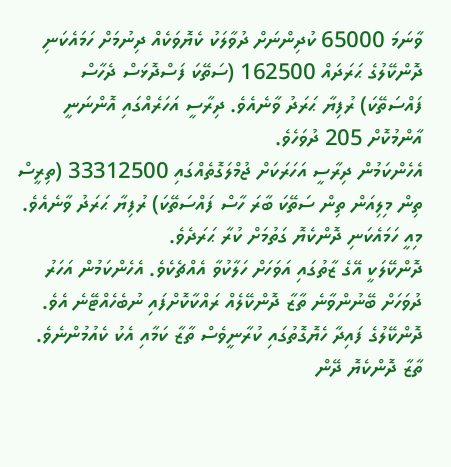ވާނަމަ 65000 ކުދިންނަށް ދުވާލަކު ކެޔޮވަކެއް ދިނުމަށް ހަމައެކަނި ދޮންކޭލުގެ ޙަރަދައް 162500 (ސަތޭކަ ފަސްދޮޅަސް ދެހާސް ފައްސަތޭކަ) ރުފިޔާ ޙަރަދު ވާނެއެވެ. ދިރާސީ އަހަރެއްގައި އޮންނަނީ އާންމުކޮށް 205 ދުވަހެވެ.
އެހެންކަމުން ދިރާސީ އަހަރަކަށް ޖުމްލަގޮތެއްގައި 33312500 (ތިރީސް ތިން މިލިއަން ތިން ސަތޭކަ ބާރަ ހާސް ފައްސަތޭކަ) ރުފިޔާ ޙަރަދު ވާނެއެވެ. މިއީ ހަމައެކަނި ދޮންކެޔޮ ގަތުމަށް ކުރާ ޙަރަދެވެ.
ދޮންކޭލަކީ އޭގެ ޒާތުގައި އަވަހަށް ހަލާކުވާ އެއްޗެކެވެ. އެހެންކަމުން އަހަރު ދުވަހަށް ބޭނުންވާނެ ތާޒާ ދޮންކޭލެއް ރައްކާކޮށްފައި ނުބެހެއްޓޭނެ އެވެ.
ދޮންކޭލުގެ ފައިދާ ހެޔޮގޮތުގައި ކުރާނީވެސް ތާޒާ ކަމާއި އެކު ކެއުމުންނެވެ. ތާޒާ ދޮންކެޔޮ ދޭން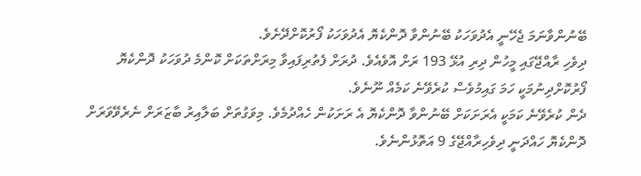ބޭނުންވާނަމަ ޖެހޭނީ އެދުވަހަކު ބޭނުންވާ ދޮންކެޔޮ އެދުވަހަކު ފޯރުކޮށްދޭށެވެ.
ދިވެހި ރާއްޖޭގައި މީހުން ދިރި އުޅޭ 193 ރަށް އޮވެއެވެ. ދުރަށް ފެތުރިފައިވާ މިރަށްތަކަށް ކޮންމެ ދުވަހަކު ދޮންކެޔޮ ފޯރުކޮށްދިނުމަކީ ހަމަ ގައިމުވެސް ކުރެވޭނެ ކަމެއް ނޫނެވެ.
ދެން ކުރެވޭނެ ކަމަކީ އެރަށަކަށް ބޭނުންވާ ދޮންކެޔޮ އެ ރަށަކުން ހެއްދުމެވެ. މިވަގުތަށް ބަލާއިރު ބާޒަރަށް ނެރެވޭވަރަށް ދޮންކެޔޮ ހައްދަނީ ދިވެހިރާއްޖޭގެ 9 އަތޮޅުންނެވެ.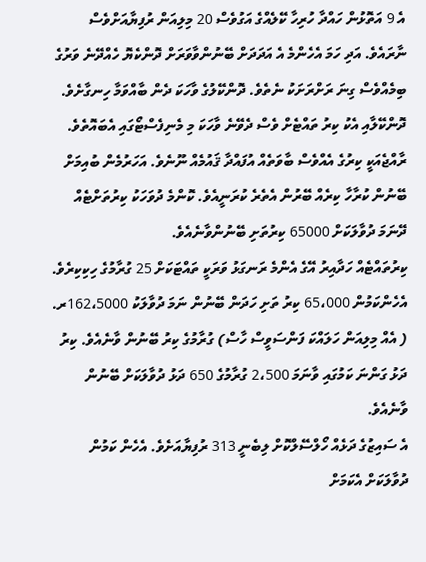އެ 9 އަތޮޅުން ހައްދާ ހުރިހާ ކޭލެއްގެ އަގުވެސް 20 މިލިއަން ރުފިޔާއަށްވެސް ނާރައެވެ. އަދި ހަމަ އެހެންމެ އެ އަދަދަށް ބޭނުންވާވަރަށް ދޮންކެޔޮ ހެއްދޭނެ ވަރުގެ ބިމެއްވެސް ގިނަ ރަށްރަށަކު ނެތެވެ. ދޮންކޭލުގެ ވާހަކަ ދެން ބާއްވަމާ ހިނގާށެވެ.
ދޮންކޭލާއި އެކު ކިރު ތައްޓެށް ވެސް ދެވޭނެ ވާހަކަ މި މެނިފެސްޓޯގައި އެބައޮތެވެ. ރާއްޖެއަކީ ކިރުގެ އެއްވެސް ބާވަތެއް އުފައްދާ ޤައުމެއް ނޫނެވެ. އަހަރުމެން ބުއިމަށް ބޭނުން ކުރާހާ ކިރެއް ބޭރުން އެތެރެ ކުރަނީއެވެ. ކޮންމެ ދުވަހަކު ކިރުތަށްޓެއް ދޭނަމަ ދުވާލަކަށް 65000 ކިރުތަށި ބޭނުންވާނެއެވެ.
ކިރުތައްޓެއް ހަދާއިރު އޭގެ އެންމެ ރަނގަޅު ވަރަކީ ތައްޓަކަށް 25 ގުރާމުގެ ހިކިކިރެވެ. އެހެންކަމުން 65،000 ކިރު ތަށި ހަދަން ބޭނުން ނަމަ ދުވާލަކު 162،5000ރ. ( އެއް މިލިއަން ހަލައްކަ ފަންސަވީސް ހާސް) ގުރާމުގެ ކިރު ބޭނުން ވާނެއެވެ. ކިރު ދަޅު ގަންނަ ކަމުގައި ވާނަމަ 2،500 ގުރާމުގެ 650 ދަޅު ދުވާލަކަށް ބޭނުން ވާނެއެވެ.
އެ ސައިޒުގެ ދަޅެއް ހޯލްސޭލްކޮށް ލިބެނީ 313 ރުފިޔާއަށެވެ. އެހެން ކަމުން ދުވާލަކަށް އެކަމަށް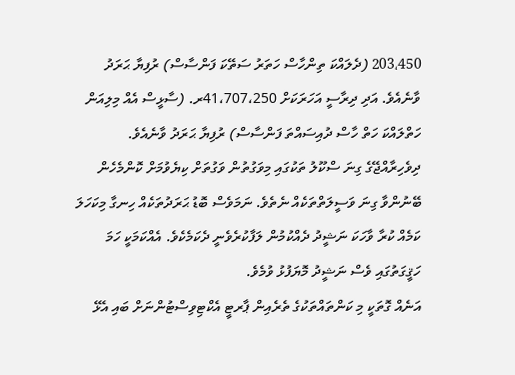203،450 (ދެލައްކަ ތިންހާސް ހަތަރު ސަތޭކަ ފަންސާސް) ރުފިޔާ ޙަރަދު ވާނެއެވެ. އަދި ދިރާސީ އަހަރަކަށް 41،707،250ރ. (ސާޅީސް އެއް މިލިއަން ހަތްލައްކަ ހަތް ހާސް ދުއިސައްތަ ފަންސާސް) ރުފިޔާ ޙަރަދު ވާނެއެވެ.
ދިވެހިރާއްޖޭގެ ގިނަ ސްކޫލު ތަކުގައި މިވަގުތުން ވަގުތަށް ކިޔެވުމަށް ކޮންމެހެން ބޭނުންވާ ގިނަ ވަސީލަތްތަކެއް ނެތެވެ. ނަމަވެސް ބޮޑު ޙަރަދުތަކެއް ހިނގާ މިކަހަލަ ކަމެއް ކުރާ ވާހަކަ ނަޝީދު ދެއްކުމުން ލަފާކުރެވެނީ ދެކަމެކެވެ. އެއްކަމަކީ ހަމަ ހަޤީގަތުގައި ވެސް ނަޝީދު މޮޔަފުޅު ވުމެވެ.
އަނެއް ގޮތަކީ މި ކަންތައްތަކުގެ ތެރެއިން ޕާރޓީ އެކްޓިވިސްޓުންނަށް ބައި އެޅޭ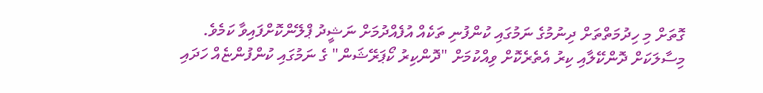ގޮތަށް މި ހިދުމަތްތަށް ދިނުމުގެ ނަމުގައި ކުންފުނި ތަކެއް އުފެއްދުމަށް ނަޝީދު ޕްލޭންކޮށްފައިވާ ކަމެވެ.
މިސާލަކަށް ދޮންކޭލާއި ކިރު އެތެރެކޮށް ވިއްކުމަށް "ދޮންކިރު ކޯޕަރޭޝަން" ގެ ނަމުގައި ކުންފުންޏެއް ހަދައި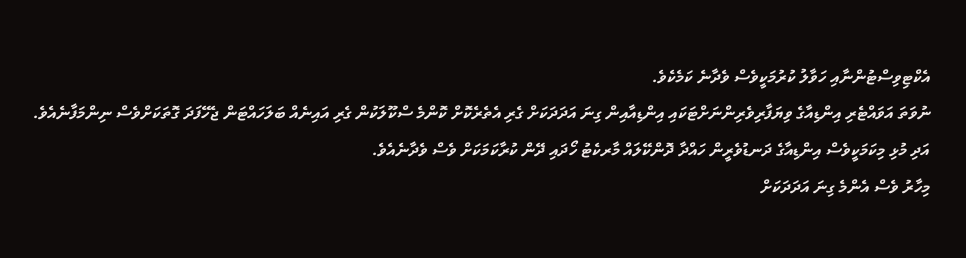އެކްޓިވިސްޓުންނާއި ހަވާލު ކުރުމަކީވެސް ވެދާނެ ކަމެކެވެ.
ނުވަތަ އަވައްޓެރި އިންޑިއާގެ ވިޔަފާރިވެރިންނަށްޓަކައި އިންޑިއާއިން ގިނަ އަދަދަކަށް ގެރި އެތެރެކޮށް ކޮންމެ ސްކޫލަކުން ގެރި އައިނެއް ބަލަހައްޓަން ޖެހޭފަދަ ގޮތަކަށްވެސް ނިންމަފާނެއެވެ. އަދި މުޅި މިކަމަކީވެސް އިންޑިއާގެ ދަނޑުވެރީން ހައްދާ ދޮންކޭލައް މާރކެޓު ހޯދައި ދޭން ކުރާކަމަކަށް ވެސް ވެދާނެއެވެ.
މިހާރު ވެސް އެންމެ ގިނަ އަދަދަކަށް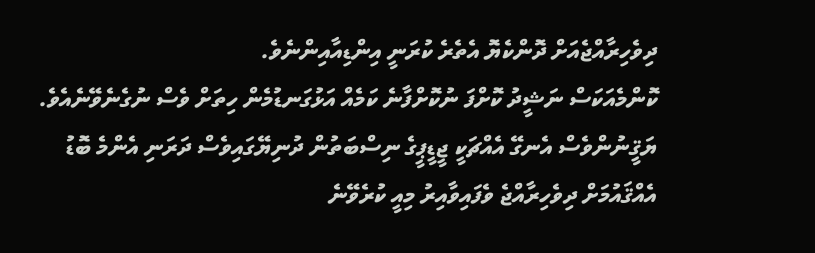ދިވެހިރާއްޖެއަށް ދޮންކެޔޮ އެތެރެ ކުރަނީ އިންޑިއާއިންނެވެ.
ކޮންމެއަކަސް ނަޝީދު ކޮށްފަ ނުކޮށްފާނެ ކަމެއް އަޅުގަނޑުމެން ހިތަށް ވެސް ނުގެނެވޭނެއެވެ. ޔަޤީނުންވެސް އެނގޭ އެއްޗަކީ ޖީޑީޕީގެ ނިސްބަތުން ދުނިޔޭގައިވެސް ދަރަނި އެންމެ ބޮޑު އެއްޤައުމަށް ދިވެހިރާއްޖެ ވެފައިވާއިރު މިއީ ކުރެވޭނެ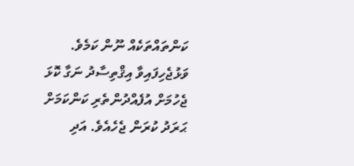ކަންތައްތަކެއް ނޫން ކަމެވެ.
ވަޅުޖެހިފައިވާ އިޤްތިސާދު ނަގާ ކޮޅަ ޖެހުމަށް އުފެއްދުންތެރި ކަންކަމަށް ޙަރަދު ކުރަން ޖެހެއެވެ. އަދި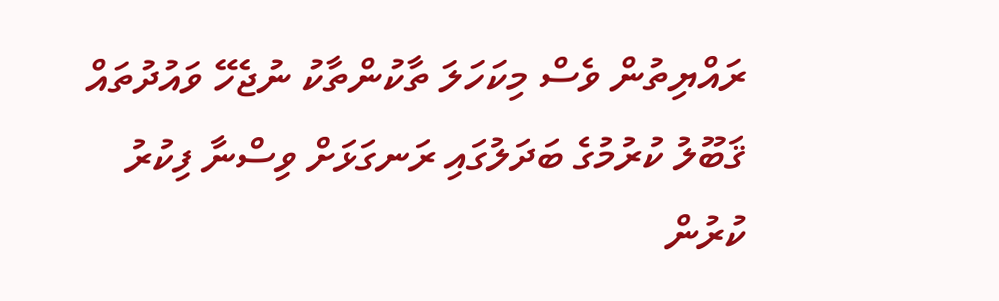ރައްޔިތުން ވެސް މިކަހަލަ ތާކުންތާކު ނުޖެހޭ ވައުދުތައް ޤަބޫލު ކުރުމުގެ ބަދަލުގައި ރަނގަޅަށް ވިސްނާ ފިކުރު ކުރުން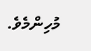މުހިންމެވެ.